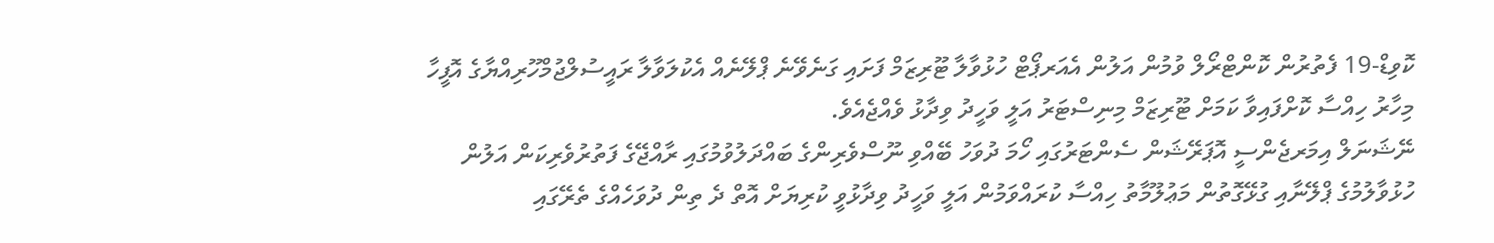ކޮވިޑް-19 ފެތުރުން ކޮންޓްރޯލް ވުމުން އަލުން އެއަރޕޯޓް ހުޅުވާލާ ޓޫރިޒަމް ފަށައި ގަނެވޭނެ ޕްލޭނެއް އެކުލަވާލާ ރައީސުލްޖުމްހޫރިއްޔާގެ އޮފީހާ މިހާރު ހިއްސާ ކޮށްފައިވާ ކަމަށް ޓޫރިޒަމް މިނިސްޓަރު އަލީ ވަހީދު ވިދާޅު ވެއްޖެއެވެ.
ނޭޝަނަލް އިމަރޖެންސީ އޮޕަރޭޝަން ސެންޓަރުގައި ހޯމަ ދުވަހު ބޭއްވި ނޫސްވެރިންގެ ބައްދަލުވުމުގައި ރާއްޖޭގެ ފަތުރުވެރިކަން އަލުން ހުޅުވާލުމުގެ ޕްލޭނާއި ގުޅޭގޮތުން މަޢުލޫމާތު ހިއްސާ ކުރައްވަމުން އަލީ ވަހީދު ވިދާޅުވީ ކުރިޔަށް އޮތް ދެ ތިން ދުވަހެއްގެ ތެރޭގައި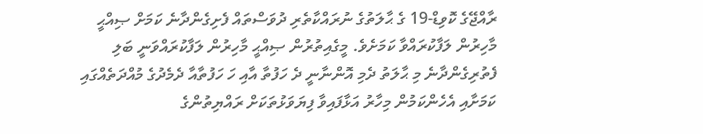ރާއްޖޭގެ ކޮވިޑް-19 ގެ ޙާލަތުގެ ނުރައްކާތެރި ދުވަސްތައް ފެށިގެންދާނެ ކަމަށް ޞިއްޙީ މާހިރުން ލަފާކުރައްވާ ކަމަށެވެ. މީގެއިތުރުން ޞިއްޙީ މާހިރުން ލަފާކުރައްވަނީ ބަލި ފެތުރިގެންދާނެ މި ޙާލަތު ދެމި އޮންނާނީ ދެ ހަފުތާ އާއި ހަ ހަފުތާއާ ދެމެދުގެ މުއްދަތެއްގައި ކަމަށާއި އެހެންކަމުން މިހާރު އަޅާފައިވާ ފިޔަވަޅުތަކަށް ރައްޔިތުންގެ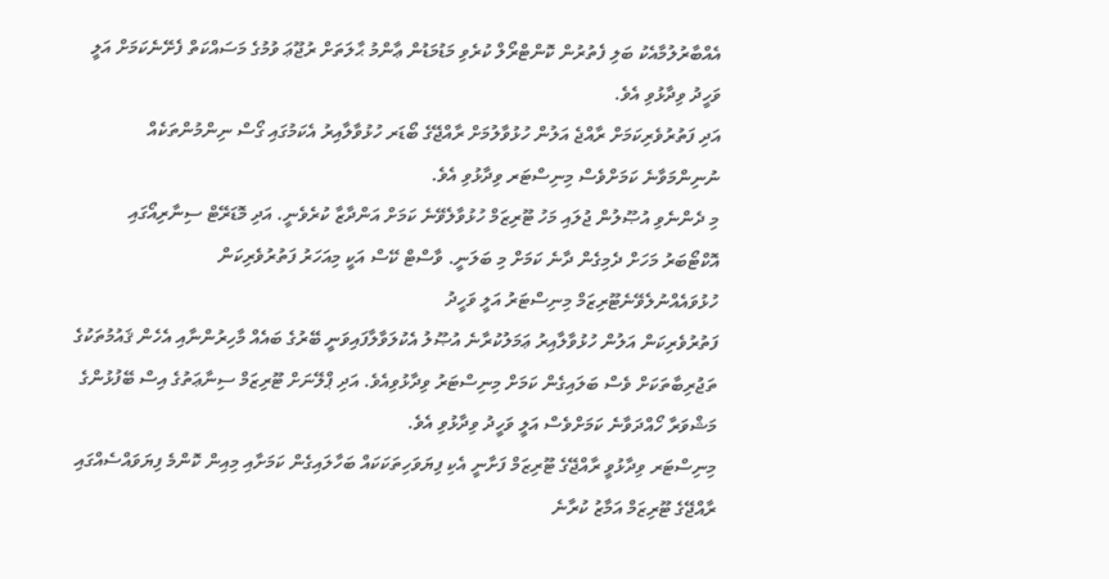އެއްބާރުލުމާއެކު ބަލި ފެތުރުން ކޮންޓްރޯލް ކުރެވި މަޑުމަޑުން ޢާންމު ޙާލަތަށް ރުޖޫޢަ ވުމުގެ މަސައްކަތް ފެށޭނެކަމަށް އަލީ ވަހީދު ވިދާޅުވި އެވެ.
އަދި ފަތުރުވެރިކަމަށް ރާއްޖެ އަލުން ހުޅުވާލުމަށް ރާއްޖޭގެ ބޯޑަރ ހުޅުވާލާއިރު އެކަމުގައި ގޯސް ނިންމުންތަކެއް ނުނިންމަވާނެ ކަމަށްވެސް މިނިސްޓަރ ވިދާޅުވި އެވެ.
މި ދެންނެވި އުޞޫލުން ޖުލައި މަހު ޓޫރިޒަމް ހުޅުވާލެވޭނެ ކަމަށް އަންދާޒާ ކުރެވެނީ. އަދި މޮޑަރޭޓް ސިނާރިއޯގައި އޮކްޓޯބަރު މަހަށް ދެމިގެން ދާނެ ކަމަށް މި ބަލަނީ. ވާސްޓް ކޭސް އަކީ މިއަހަރު ފަތުރުވެރިކަން ހުޅުވައެއްނުލެވޭނެޓޫރިޒަމް މިނިސްޓަރު އަލީ ވަހީދު
ފަތުރުވެރިކަން އަލުން ހުޅުވާލާއިރު ޢަމަލުކުރާނެ އުޞޫލު އެކުލަވާލާފައިވަނީ ބޭރުގެ ބައެއް މާހިރުންނާއި އެހެން ޤައުމުތަކުގެ ތަޖުރިބާތަކަށް ވެސް ބަލައިގެން ކަމަށް މިނިސްޓަރު ވިދާޅުވިއެވެ. އަދި ޕްލޭނަށް ޓޫރިޒަމް ސިނާޢަތުގެ އިސް ބޭފުޅުންގެ މަޝްވަރާ ހޯއްދަވާނެ ކަމަށްވެސް އަލީ ވަހީދު ވިދާޅުވި އެވެ.
މިނިސްޓަރ ވިދާޅުވީ ރާއްޖޭގެ ޓޫރިޒަމް ފަށާނީ އެކި ފިޔަވަހިތަކަކައް ބަހާލައިގެން ކަމަށާއި މިއިން ކޮންމެ ފިޔަވައްސެއްގައި ރާއްޖޭގެ ޓޫރިޒަމް އަމާޒު ކުރާނެ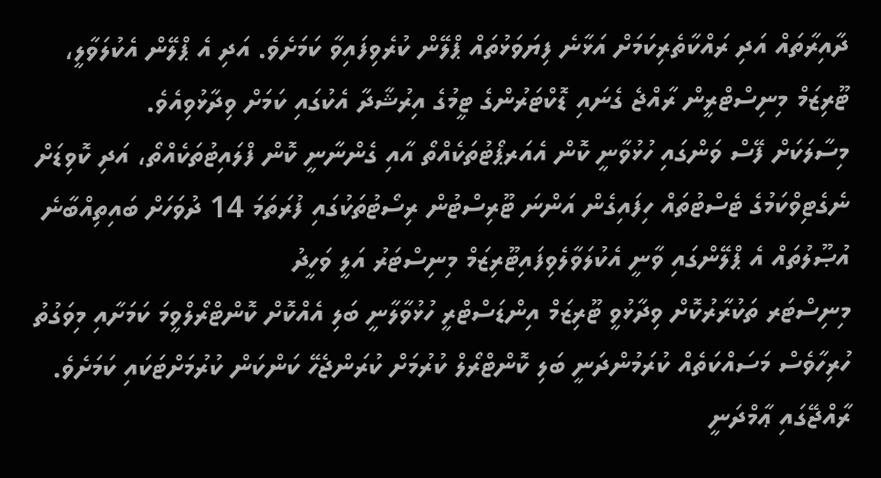ދާއިރާތައް އަދި ރައްކާތެރިކަމަށް އަޅާނެ ފިޔަވަޅުތައް ޕްލޭން ކުރެވިފައިވާ ކަމަށެވެ. އަދި އެ ޕްލޭން އެކުލަވާލީ، ޓޫރިޒަމް މިނިސްޓްރީން ރާއްޖެ ގެނައި ޑޮކްޓަރުންގެ ޓީމުގެ އިރުޝާދާ އެކުގައި ކަމަށް ވިދާޅުވިއެވެ.
މިސާލަކަށް ފޭސް ވަންގައި ހުޅުވާނީ ކޮން އެއަރޕޯޓުތަކެއްތޯ އާއި ގެންނާނީ ކޮން ފްލައިޓުތަކެއްތޯ، އަދި ކޮވިޑަށް ނެގެޓިވްކަމުގެ ޓެސްޓުތައް ހިފައިގެން އަންނަ ޓޫރިސްޓުން ރިސޯޓުތަކުގައި ފުރަތަމަ 14 ދުވަހަށް ބައިތިއްބާނެ އުޞޫލުތައް އެ ޕްލޭންގައި ވާނީ އެކުލަވާލެވިފައިޓޫރިޒަމް މިނިސްޓަރު އަލީ ވަހީދު
މިނިސްޓަރ ތަކުރާރުކޮށް ވިދާޅުވީ ޓޫރިޒަމް އިންޑަސްޓްރީ ހުޅުވާލާނީ ބަލި އެއްކޮށް ކޮންޓްރޯލްވީމަ ކަމަށާއި މިވަގުތު ހުރިހާވެސް މަސައްކަތެއް ކުރަމުންދަނީ ބަލި ކޮންޓްރޯލް ކުރުމަށް ކުރަންޖެހޭ ކަންކަން ކުރުމަށްޓަކައި ކަމަށެވެ.
ރާއްޖޭގައި ޢާމްދަނީ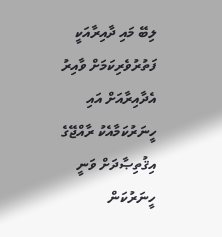ލިބޭ މައި ދާއިރާއަކީ ފަތުރުވެރިކަމަށް ވާއިރު އެދާއިރާއަށް އައި ހީނަރުކަމާއެކު ރާއްޖޭގެ އިޤުތިޞާދަށް ވަނީ ހީނަރުކަން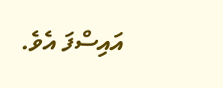އައިސްފަ އެވެ.